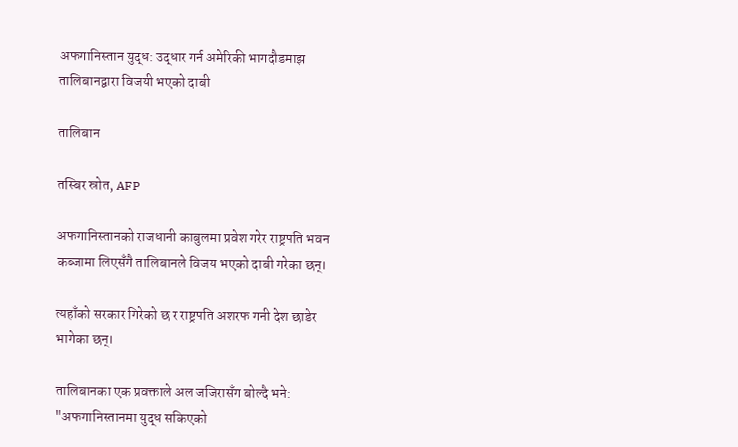अफगानिस्तान युद्ध: उद्धार गर्न अमेरिकी भागदौडमाझ तालिबानद्वारा विजयी भएको दाबी

तालिबान

तस्बिर स्रोत, AFP

अफगानिस्तानको राजधानी काबुलमा प्रवेश गरेर राष्ट्रपति भवन कब्जामा लिएसँगै तालिबानले विजय भएको दाबी गरेका छन्।

त्यहाँको सरकार गिरेको छ र राष्ट्रपति अशरफ गनी देश छाडेर भागेका छन्।

तालिबानका एक प्रवक्ताले अल जजिरासँग बोल्दै भने: "अफगानिस्तानमा युद्ध सकिएको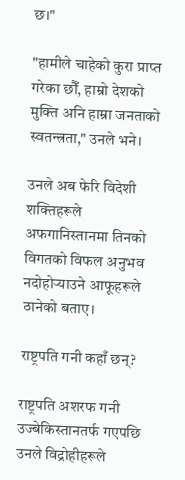छ।"

"हामीले चाहेको कुरा प्राप्त गरेका छौँ, हाम्रो देशको मुक्ति अनि हाम्रा जनताको स्वतन्त्रता," उनले भने।

उनले अब फेरि विदेशी शक्तिहरूले अफगानिस्तानमा तिनको विगतको विफल अनुभव नदोहोर्‍याउने आफूहरूले ठानेको बताए।

राष्ट्रपति गनी कहाँ छन्?

राष्ट्रपति अशरफ गनी उज्बेकिस्तानतर्फ गएपछि उनले विद्रोहीहरूले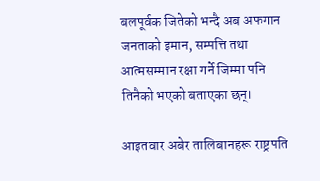बलपूर्वक जितेको भन्दै अब अफगान जनताको इमान, सम्पत्ति तथा आत्मसम्मान रक्षा गर्ने जिम्मा पनि तिनैको भएको बताएका छन्।

आइतवार अबेर तालिबानहरू राष्ट्रपति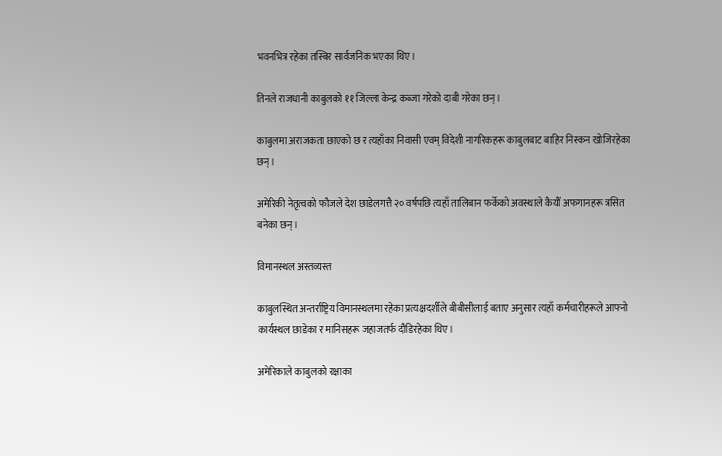भवनभित्र रहेका तस्बिर सार्वजनिक भएका थिए।

तिनले राजधानी काबुलको ११ जिल्ला केन्द्र कब्जा गरेको दाबी गरेका छन्।

काबुलमा अराजकता छाएको छ र त्यहाँका निवासी एवम् विदेशी नागरिकहरू काबुलबाट बाहिर निस्कन खोजिरहेका छन्।

अमेरिकी नेतृत्वको फौजले देश छाडेलगत्तै २० वर्षपछि त्यहाँ तालिबान फर्केको अवस्थाले कैयौँ अफगानहरू त्रसित बनेका छन्।

विमानस्थल अस्तव्यस्त

काबुलस्थित अन्तर्राष्ट्रिय विमानस्थलमा रहेका प्रत्यक्षदर्शीले बीबीसीलाई बताए अनुसार त्यहाँ कर्मचारीहरूले आफ्नो कार्यस्थल छाडेका र मानिसहरू जहाजतर्फ दौडिरहेका थिए।

अमेरिकाले काबुलको रक्षाका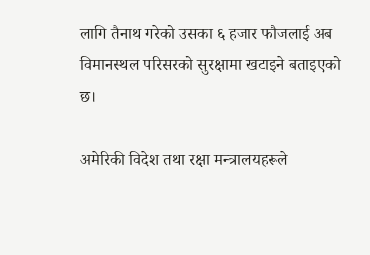लागि तैनाथ गरेको उसका ६ हजार फौजलाई अब विमानस्थल परिसरको सुरक्षामा खटाइने बताइएको छ।

अमेरिकी विदेश तथा रक्षा मन्त्रालयहरूले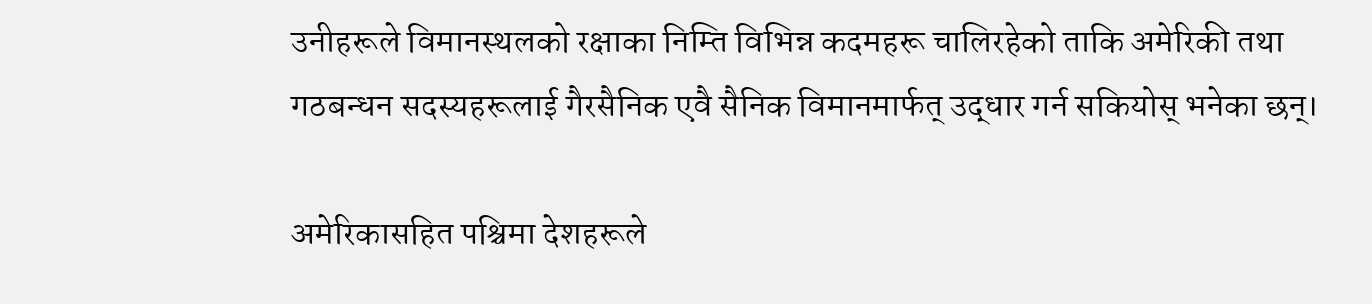उनीहरूले विमानस्थलको रक्षाका निम्ति विभिन्न कदमहरू चालिरहेको ताकि अमेरिकी तथा गठबन्धन सदस्यहरूलाई गैरसैनिक एवै सैनिक विमानमार्फत् उद्धार गर्न सकियोस् भनेका छन्।

अमेरिकासहित पश्चिमा देशहरूले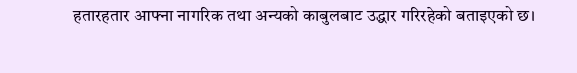हतारहतार आफ्ना नागरिक तथा अन्यको काबुलबाट उद्धार गरिरहेको बताइएको छ।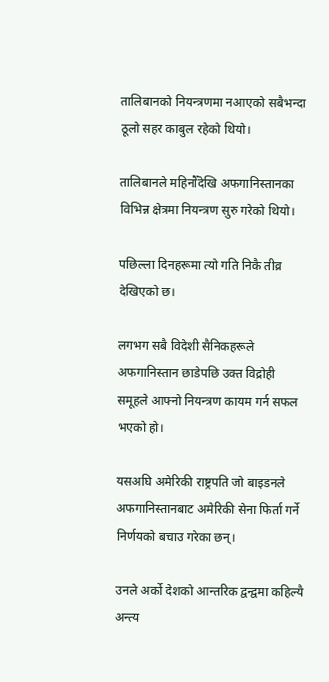तालिबानको नियन्त्रणमा नआएको सबैभन्दा ठूलो सहर काबुल रहेको थियो।

तालिबानले महिनौँदेखि अफगानिस्तानका विभिन्न क्षेत्रमा नियन्त्रण सुरु गरेको थियो।

पछिल्ला दिनहरूमा त्यो गति निकै तीव्र देखिएको छ।

लगभग सबै विदेशी सैनिकहरूले अफगानिस्तान छाडेपछि उक्त विद्रोही समूहले आफ्नो नियन्त्रण कायम गर्न सफल भएको हो।

यसअघि अमेरिकी राष्ट्रपति जो बाइडनले अफगानिस्तानबाट अमेरिकी सेना फिर्ता गर्ने निर्णयको बचाउ गरेका छन्।

उनले अर्को देशको आन्तरिक द्वन्द्वमा कहिल्यै अन्त्य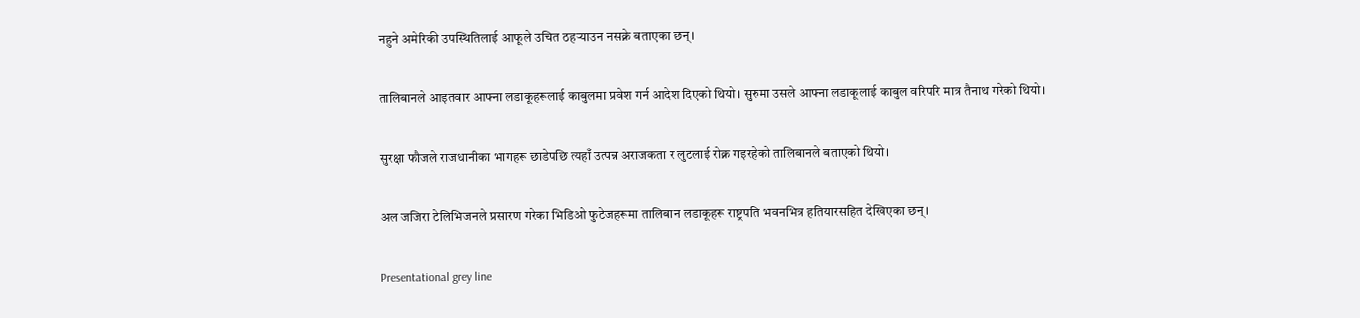नहुने अमेरिकी उपस्थितिलाई आफूले उचित ठहर्‍याउन नसक्ने बताएका छन्।

तालिबानले आइतवार आफ्ना लडाकूहरूलाई काबुलमा प्रवेश गर्न आदेश दिएको थियो। सुरुमा उसले आफ्ना लडाकूलाई काबुल वरिपरि मात्र तैनाथ गरेको थियो।

सुरक्षा फौजले राजधानीका भागहरू छाडेपछि त्यहाँ उत्पन्न अराजकता र लुटलाई रोक्न गइरहेको तालिबानले बताएको थियो।

अल जजिरा टेलिभिजनले प्रसारण गरेका भिडिओ फुटेजहरूमा तालिबान लडाकूहरू राष्ट्रपति भवनभित्र हतियारसहित देखिएका छन्।

Presentational grey line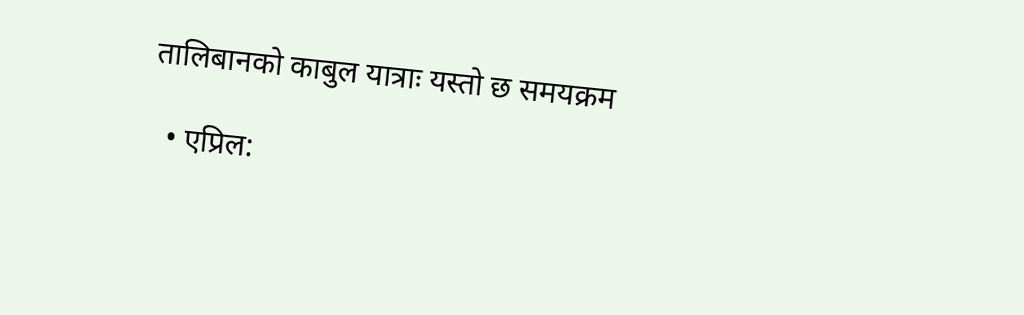तालिबानको काबुल यात्राः यस्तो छ समयक्रम

  • एप्रिल: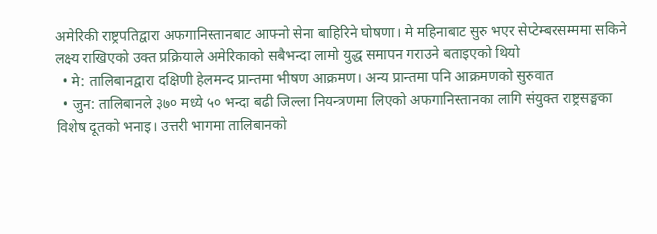अमेरिकी राष्ट्रपतिद्वारा अफगानिस्तानबाट आफ्नो सेना बाहिरिने घोषणा। मे महिनाबाट सुरु भएर सेप्टेम्बरसम्ममा सकिने लक्ष्य राखिएको उक्त प्रक्रियाले अमेरिकाको सबैभन्दा लामो युद्ध समापन गराउने बताइएको थियो
  • मे: तालिबानद्वारा दक्षिणी हेलमन्द प्रान्तमा भीषण आक्रमण। अन्य प्रान्तमा पनि आक्रमणको सुरुवात
  • जुन: तालिबानले ३७० मध्ये ५० भन्दा बढी जिल्ला नियन्त्रणमा लिएको अफगानिस्तानका लागि संयुक्त राष्ट्रसङ्घका विशेष दूतको भनाइ। उत्तरी भागमा तालिबानको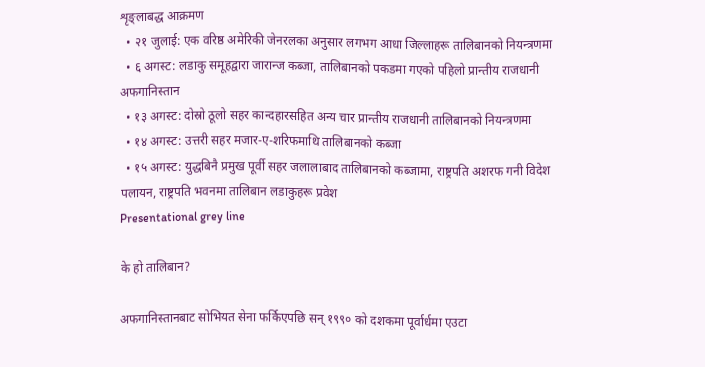शृङ्लाबद्ध आक्रमण
  • २१ जुलाई: एक वरिष्ठ अमेरिकी जेनरलका अनुसार लगभग आधा जिल्लाहरू तालिबानको नियन्त्रणमा
  • ६ अगस्ट: लडाकु समूहद्वारा जारान्ज कब्जा, तालिबानको पकडमा गएको पहिलो प्रान्तीय राजधानी
अफगानिस्तान
  • १३ अगस्ट: दोस्रो ठूलो सहर कान्दहारसहित अन्य चार प्रान्तीय राजधानी तालिबानको नियन्त्रणमा
  • १४ अगस्ट: उत्तरी सहर मजार-ए-शरिफमाथि तालिबानको कब्जा
  • १५ अगस्ट: युद्धबिनै प्रमुख पूर्वी सहर जलालाबाद तालिबानको कब्जामा, राष्ट्रपति अशरफ गनी विदेश पलायन, राष्ट्रपति भवनमा तालिबान लडाकुहरू प्रवेश
Presentational grey line

के हो तालिबान?

अफगानिस्तानबाट सोभियत सेना फर्किएपछि सन् १९९० को दशकमा पूर्वार्धमा एउटा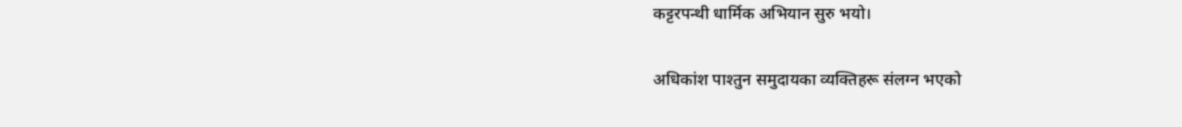कट्टरपन्थी धार्मिक अभियान सुरु भयो।

अधिकांश पाश्तुन समुदायका व्यक्तिहरू संलग्न भएको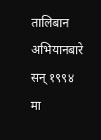तालिबान अभियानबारे सन् १९९४ मा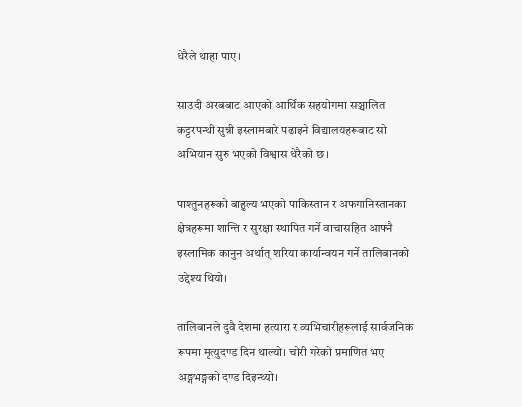धेरैले थाहा पाए।

साउदी अरबबाट आएको आर्थिक सहयोगमा सञ्चालित कट्टरपन्थी सुन्नी इस्लामबारे पढाइने विद्यालयहरूबाट सो अभियान सुरु भएको विश्वास धेरैको छ।

पाश्तुनहरूको बाहुल्य भएको पाकिस्तान र अफगानिस्तानका क्षेत्रहरूमा शान्ति र सुरक्षा स्थापित गर्ने वाचासहित आफ्नै इस्लामिक कानुन अर्थात् शरिया कार्यान्वयन गर्ने तालिबानको उद्देश्य थियो।

तालिबानले दुवै देशमा हत्यारा र व्यभिचारीहरूलाई सार्वजनिक रूपमा मृत्युदण्ड दिन थाल्यो। चोरी गरेको प्रमाणित भए अङ्गभङ्गको दण्ड दिइन्थ्यो।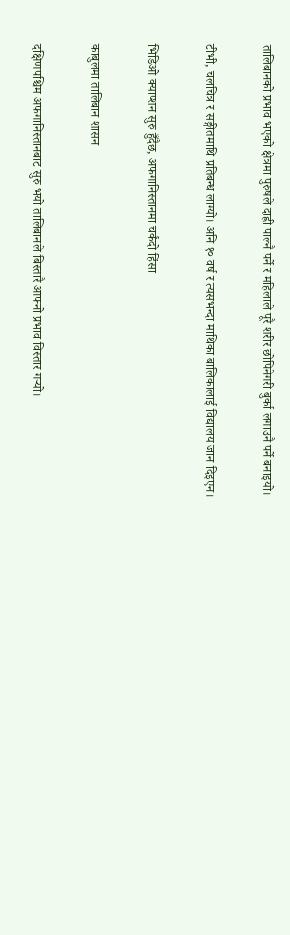तालिबानको प्रभाव भएको क्षेत्रमा पुरुषले दाह्री पाल्नै पर्ने र महिलाले पूरै शरीर छोपिनेगरी बुर्का लगाउनै पर्ने बनाइयो।

टीभी, चलचित्र र सङ्गीतमाथि प्रतिबन्ध लाग्यो। अनि १० वर्ष र त्यसभन्दा माथिका बालिकालाई विद्यालय जान दिइएन।

भिडिओ क्याप्शन सुरु हुँदैछ, अफगानिस्तानमा चर्कंदो हिंसा

काबुलमा तालिबान शासन

दक्षिणपश्चिम अफगानिस्तानबाट सुरु भयो तालिबानले बिस्तारै आफ्नो प्रभाव विस्तार गर्‍यो।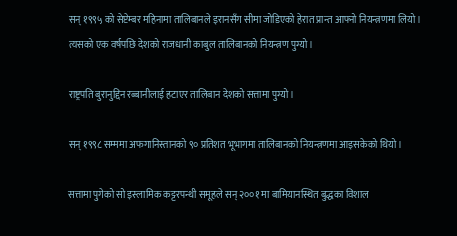सन् १९९५ को सेप्टेम्बर महिनामा तालिबानले इरानसँग सीमा जोडिएको हेरात प्रान्त आफ्नो नियन्त्रणमा लियो। त्यसको एक वर्षपछि देशको राजधानी काबुल तालिबानको नियन्त्रण पुग्यो।

राष्ट्रपति बुरानुद्दिन रब्बानीलाई हटाएर तालिबान देशको सत्तामा पुग्यो।

सन् १९९८ सम्ममा अफगानिस्तानको ९० प्रतिशत भूभागमा तालिबानको नियन्त्रणमा आइसकेको थियो।

सत्तामा पुगेको सो इस्लामिक कट्टरपन्थी समूहले सन् २००१ मा बामियानस्थित बुद्धका विशाल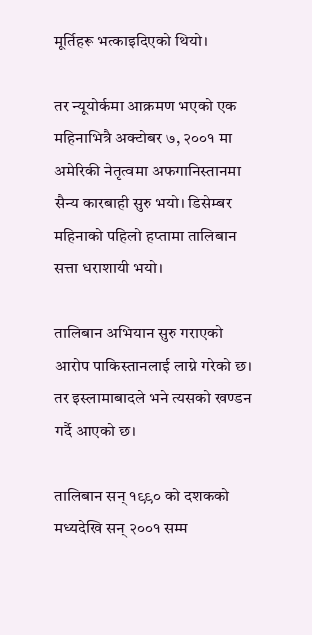मूर्तिहरू भत्काइदिएको थियो।

तर न्यूयोर्कमा आक्रमण भएको एक महिनाभित्रै अक्टोबर ७, २००१ मा अमेरिकी नेतृत्वमा अफगानिस्तानमा सैन्य कारबाही सुरु भयो। डिसेम्बर महिनाको पहिलो हप्तामा तालिबान सत्ता धराशायी भयो।

तालिबान अभियान सुरु गराएको आरोप पाकिस्तानलाई लाग्ने गरेको छ। तर इस्लामाबादले भने त्यसको खण्डन गर्दै आएको छ।

तालिबान सन् १९९० को दशकको मध्यदेखि सन् २००१ सम्म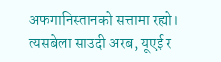अफगानिस्तानको सत्तामा रह्यो। त्यसबेला साउदी अरब, यूएई र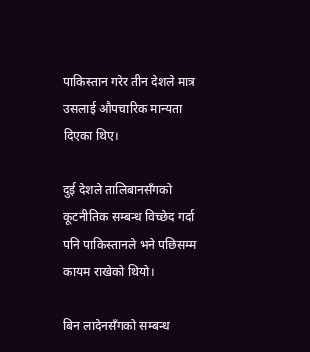पाकिस्तान गरेर तीन देशले मात्र उसलाई औपचारिक मान्यता दिएका थिए।

दुई देशले तालिबानसँगको कूटनीतिक सम्बन्ध विच्छेद गर्दा पनि पाकिस्तानले भने पछिसम्म कायम राखेको थियो।

बिन लादेनसँगको सम्बन्ध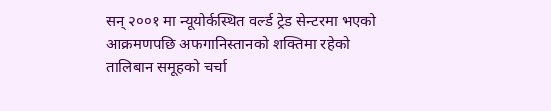सन् २००१ मा न्यूयोर्कस्थित वर्ल्ड ट्रेड सेन्टरमा भएको आक्रमणपछि अफगानिस्तानको शक्तिमा रहेको तालिबान समूहको चर्चा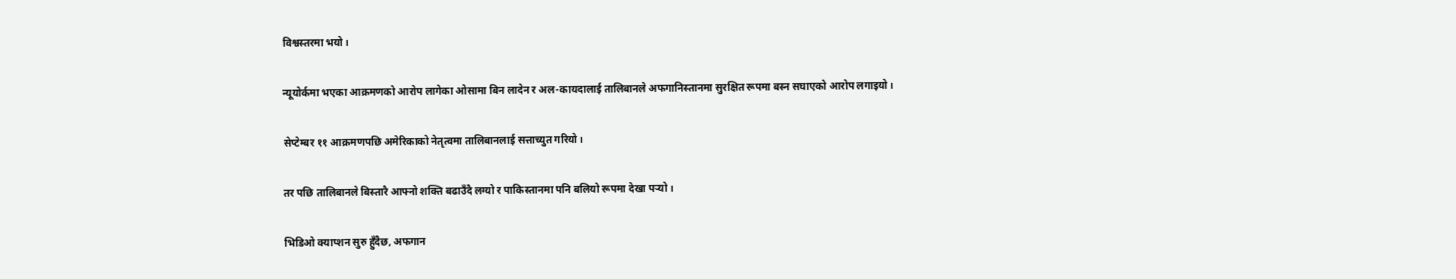विश्वस्तरमा भयो।

न्यूयोर्कमा भएका आक्रमणको आरोप लागेका ओसामा बिन लादेन र अल-कायदालाई तालिबानले अफगानिस्तानमा सुरक्षित रूपमा बस्न सघाएको आरोप लगाइयो।

सेप्टेम्बर ११ आक्रमणपछि अमेरिकाको नेतृत्वमा तालिबानलाई सत्ताच्युत गरियो।

तर पछि तालिबानले बिस्तारै आफ्नो शक्ति बढाउँदै लग्यो र पाकिस्तानमा पनि बलियो रूपमा देखा पर्‍यो।

भिडिओ क्याप्शन सुरु हुँदैछ, अफगान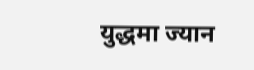युद्धमा ज्यान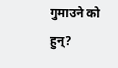गुमाउने को हुन्?